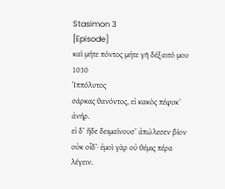Stasimon 3
[Episode]
καὶ μήτε πόντος μήτε γῆ δέξαιτό μου
1030
Ἱππόλυτος
σάρκας θανόντος, εἰ κακὸς πέφυκ’ ἀνήρ.
εἰ δ’ ἥδε δειμαίνουσ’ ἀπώλεσεν βίον
οὐκ οἶδ’· ἐμοὶ γὰρ οὐ θέμις πέρα λέγειν.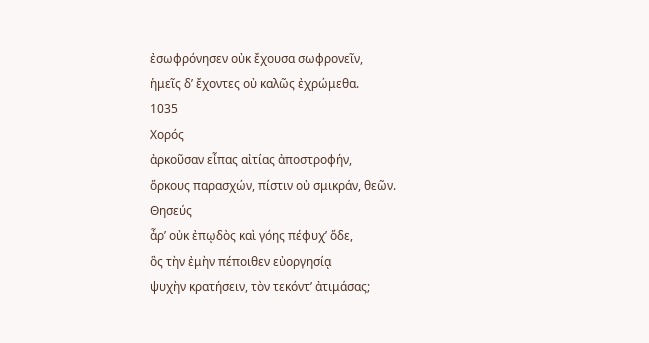ἐσωφρόνησεν οὐκ ἔχουσα σωφρονεῖν,
ἡμεῖς δ’ ἔχοντες οὐ καλῶς ἐχρώμεθα.
1035
Χορός
ἀρκοῦσαν εἶπας αἰτίας ἀποστροφήν,
ὅρκους παρασχών, πίστιν οὐ σμικράν, θεῶν.
Θησεύς
ἆρ’ οὐκ ἐπῳδὸς καὶ γόης πέφυχ’ ὅδε,
ὃς τὴν ἐμὴν πέποιθεν εὐοργησίᾳ
ψυχὴν κρατήσειν, τὸν τεκόντ’ ἀτιμάσας;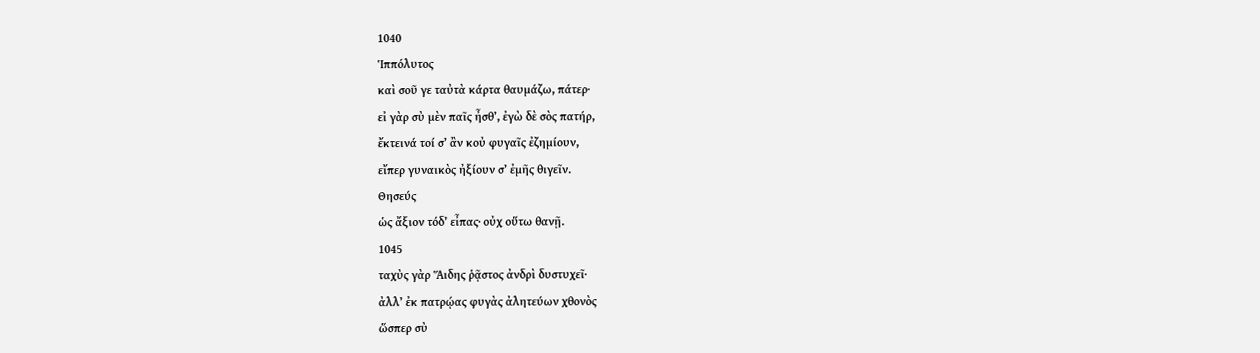1040
Ἱππόλυτος
καὶ σοῦ γε ταὐτὰ κάρτα θαυμάζω, πάτερ·
εἰ γὰρ σὺ μὲν παῖς ἦσθ’, ἐγὼ δὲ σὸς πατήρ,
ἔκτεινά τοί σ’ ἂν κοὐ φυγαῖς ἐζημίουν,
εἴπερ γυναικὸς ἠξίουν σ’ ἐμῆς θιγεῖν.
Θησεύς
ὡς ἄξιον τόδ’ εἶπας· οὐχ οὕτω θανῇ.
1045
ταχὺς γὰρ Ἅιδης ῥᾷστος ἀνδρὶ δυστυχεῖ·
ἀλλ’ ἐκ πατρῴας φυγὰς ἀλητεύων χθονὸς
ὥσπερ σὺ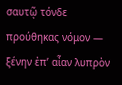σαυτῷ τόνδε προύθηκας νόμον —
ξένην ἐπ’ αἶαν λυπρὸν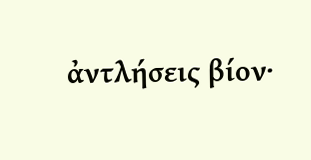ἀντλήσεις βίον·